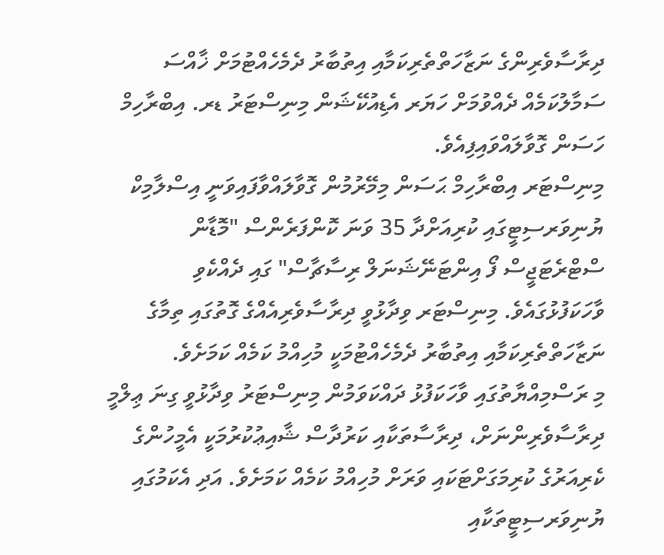ދިރާސާވެރިންގެ ނަޒާހަތްތެރިކަމާއި އިތުބާރު ދެމެހެއްޓުމަށް ޚާއްސަ ސަމާލުކަމެއް ދެއްވުމަށް ހަޔަރ އެޑިއުކޭޝަން މިނިސްޓަރު ޑރ. އިބްރާހިމް ހަސަން ގޮވާލައްވައިފިއެވެ.
މިނިސްޓަރ އިބްރާހިމް ޙަސަން މިމޭރުމުން ގޮވާލައްވާފައިވަނީ އިސްލާމިކް ޔުނިވަރސިޓީގައި ކުރިއަށްދާ 35 ވަނަ ކޮންފަރެންސް "މޮޑާން ސްޓްރެޓަޖީސް ފޯ އިންޓަނޭޝަނަލް ރިސާޗާސް" ގައި ދެއްކެވި ވާހަކަފުޅުގައެވެ. މިނިސްޓަރ ވިދާޅުވީ ދިރާސާވެރިއެއްގެ ގޮތުގައި ތިމާގެ ނަޒާހަތްތެރިކަމާއި އިތުބާރު ދެމެހެއްޓުމަކީ މުހިއްމު ކަމެއް ކަމަށެވެ.
މި ރަސްމިއްޔާތުގައި ވާހަކަފުޅު ދައްކަވަމުން މިނިސްޓަރު ވިދާޅުވީ ގިނަ ޢިލްމީ ދިރާސާވެރިންނަށް، ދިރާސާތަކާއި ކަރުދާސް ޝާއިޢުކުރުމަކީ އެމީހުންގެ ކެރިއަރުގެ ކުރިމަގަށްޓަކައި ވަރަށް މުހިއްމު ކަމެއް ކަމަށެވެ. އަދި އެކަމުގައި ޔުނިވަރސިޓީތަކާއި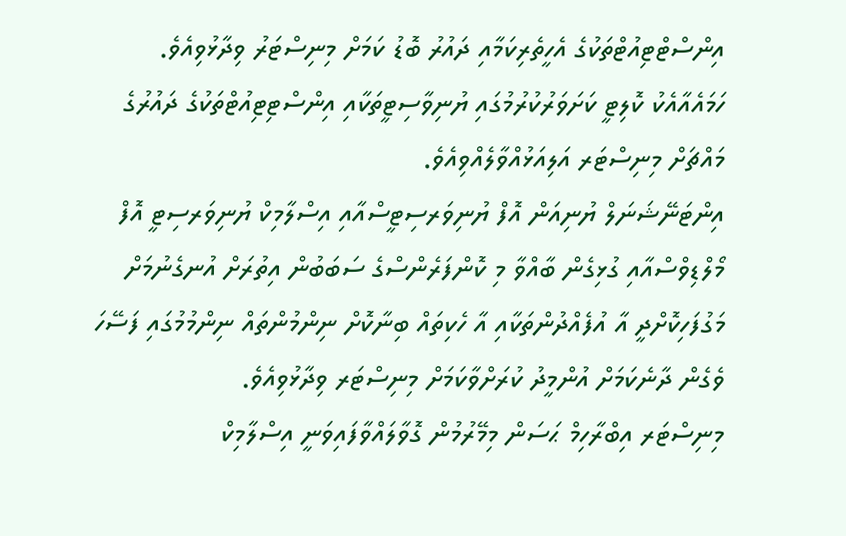އިންސްޓްޓިއުޓްތަކުގެ އެހީތެރިކަމާއި ދައުރު ބޮޑު ކަމަށް މިނިސްޓަރު ވިދާޅުވިއެވެ. ހަމައެއާއެކު ކޮލިޓީ ކަށަވަރުކުރުމުގައި ޔުނިވާސިޓީތަކާއި އިންސްޓިޓިއުޓްތަކުގެ ދައުރުގެ މައްޗަށް މިނިސްޓަރ އަލިއަޅުއްވާލެއްވިއެވެ.
އިންޓަނޭޝަނަލް ޔުނިއަން އޮފް ޔުނިވަރސިޓީސްއާއި އިސްލާމިކް ޔުނިވަރސިޓީ އޮފް މޯލްޑިވްސްއާއި ގުޅިގެން ބާއްވާ މި ކޮންފަރެންސްގެ ސަބަބުން އިތުރަށް އުނގެނުމަށް މަގުފަހިކޮށްދީ އާ އުފެއްދުންތަކާއި އާ ހެކިތައް ބިނާކޮށް ނިންމުންތައް ނިންމުމުގައި ފަސޭހަ ވެގެން ދާނެކަމަށް އުންމީދު ކުރަށްވާކަމަށް މިނިސްޓަރ ވިދާޅުވިއެވެ.
މިނިސްޓަރ އިބްރާހިމް ޙަސަން މިމޭރުމުން ގޮވާލައްވާފައިވަނީ އިސްލާމިކް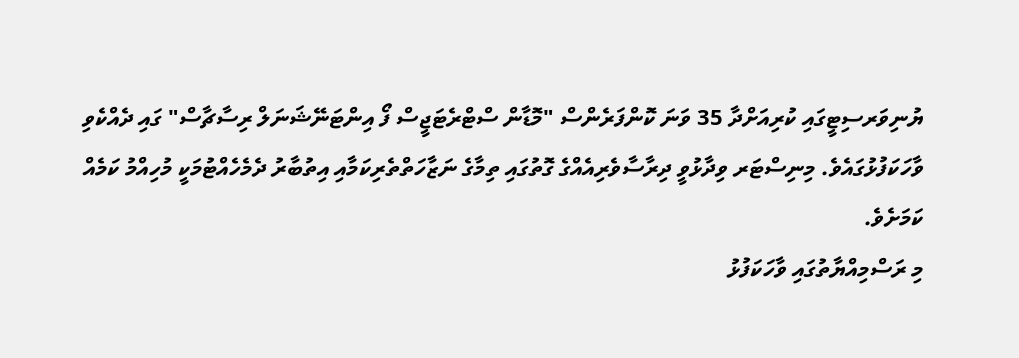ޔުނިވަރސިޓީގައި ކުރިއަށްދާ 35 ވަނަ ކޮންފަރެންސް "މޮޑާން ސްޓްރެޓަޖީސް ފޯ އިންޓަނޭޝަނަލް ރިސާޗާސް" ގައި ދެއްކެވި ވާހަކަފުޅުގައެވެ. މިނިސްޓަރ ވިދާޅުވީ ދިރާސާވެރިއެއްގެ ގޮތުގައި ތިމާގެ ނަޒާހަތްތެރިކަމާއި އިތުބާރު ދެމެހެއްޓުމަކީ މުހިއްމު ކަމެއް ކަމަށެވެ.
މި ރަސްމިއްޔާތުގައި ވާހަކަފުޅު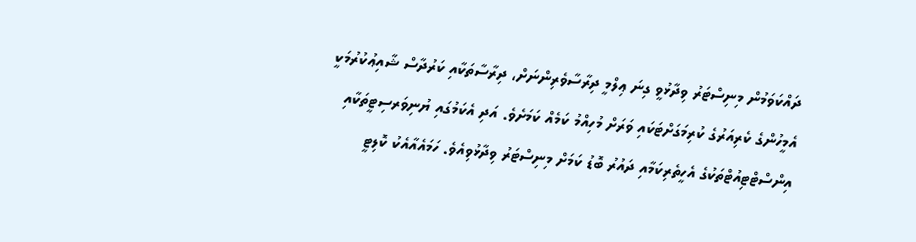ދައްކަވަމުން މިނިސްޓަރު ވިދާޅުވީ ގިނަ ޢިލްމީ ދިރާސާވެރިންނަށް، ދިރާސާތަކާއި ކަރުދާސް ޝާއިޢުކުރުމަކީ އެމީހުންގެ ކެރިއަރުގެ ކުރިމަގަށްޓަކައި ވަރަށް މުހިއްމު ކަމެއް ކަމަށެވެ. އަދި އެކަމުގައި ޔުނިވަރސިޓީތަކާއި އިންސްޓްޓިއުޓްތަކުގެ އެހީތެރިކަމާއި ދައުރު ބޮޑު ކަމަށް މިނިސްޓަރު ވިދާޅުވިއެވެ. ހަމައެއާއެކު ކޮލިޓީ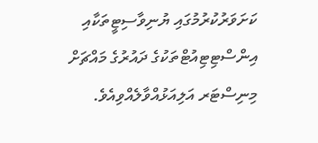ކަށަވަރުކުރުމުގައި ޔުނިވާސިޓީތަކާއި އިންސްޓިޓިއުޓްތަކުގެ ދައުރުގެ މައްޗަށް މިނިސްޓަރ އަލިއަޅުއްވާލެއްވިއެވެ.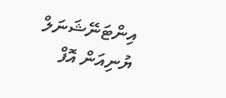އިންޓަނޭޝަނަލް ޔުނިއަން އޮފް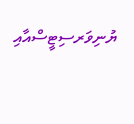ޔުނިވަރސިޓީސްއާއި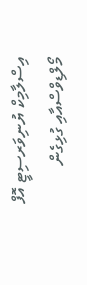އިސްލާމިކް ޔުނިވަރސިޓީ އޮފް މޯލްޑިވްސްއާއި ގުޅިގެން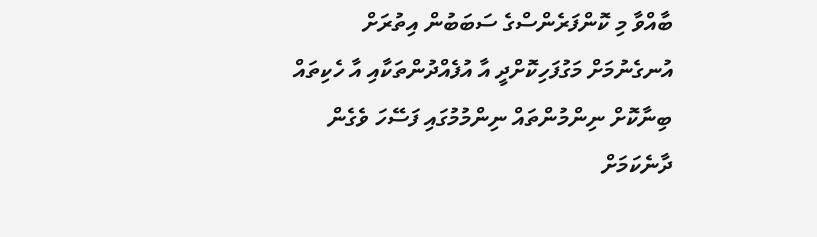ބާއްވާ މި ކޮންފަރެންސްގެ ސަބަބުން އިތުރަށް އުނގެނުމަށް މަގުފަހިކޮށްދީ އާ އުފެއްދުންތަކާއި އާ ހެކިތައް ބިނާކޮށް ނިންމުންތައް ނިންމުމުގައި ފަސޭހަ ވެގެން ދާނެކަމަށް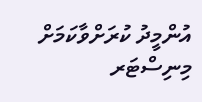އުންމީދު ކުރަށްވާކަމަށް މިނިސްޓަރ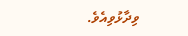ވިދާޅުވިއެވެ.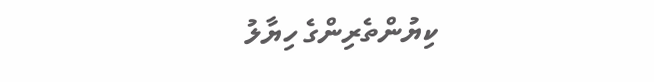ކިޔުންތެރިންގެ ހިޔާލު